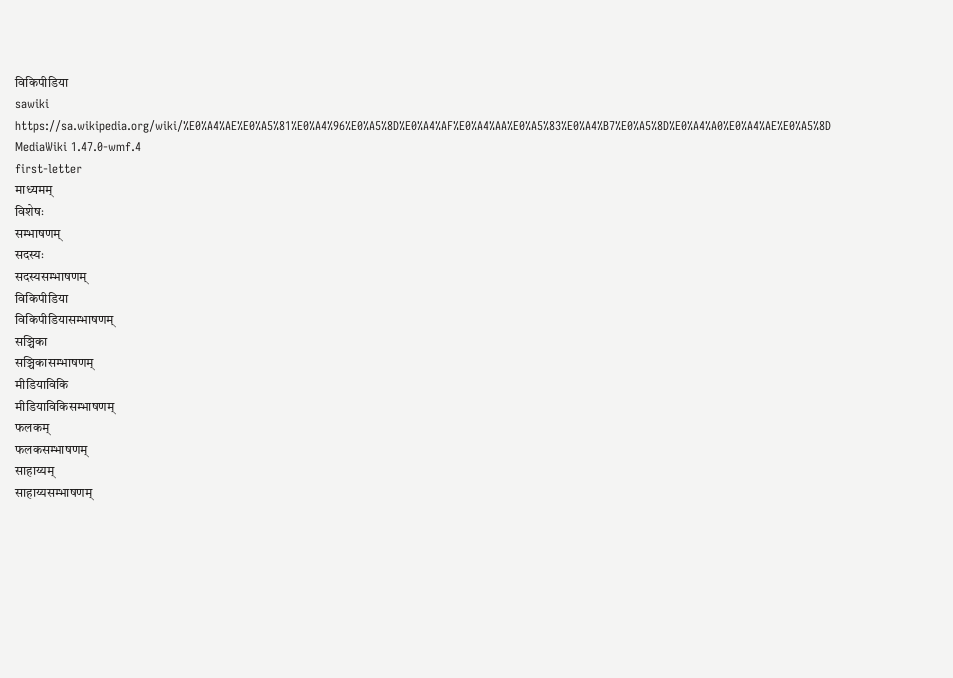विकिपीडिया
sawiki
https://sa.wikipedia.org/wiki/%E0%A4%AE%E0%A5%81%E0%A4%96%E0%A5%8D%E0%A4%AF%E0%A4%AA%E0%A5%83%E0%A4%B7%E0%A5%8D%E0%A4%A0%E0%A4%AE%E0%A5%8D
MediaWiki 1.47.0-wmf.4
first-letter
माध्यमम्
विशेषः
सम्भाषणम्
सदस्यः
सदस्यसम्भाषणम्
विकिपीडिया
विकिपीडियासम्भाषणम्
सञ्चिका
सञ्चिकासम्भाषणम्
मीडियाविकि
मीडियाविकिसम्भाषणम्
फलकम्
फलकसम्भाषणम्
साहाय्यम्
साहाय्यसम्भाषणम्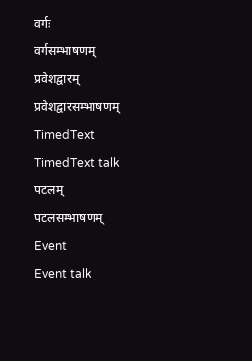वर्गः
वर्गसम्भाषणम्
प्रवेशद्वारम्
प्रवेशद्वारसम्भाषणम्
TimedText
TimedText talk
पटलम्
पटलसम्भाषणम्
Event
Event talk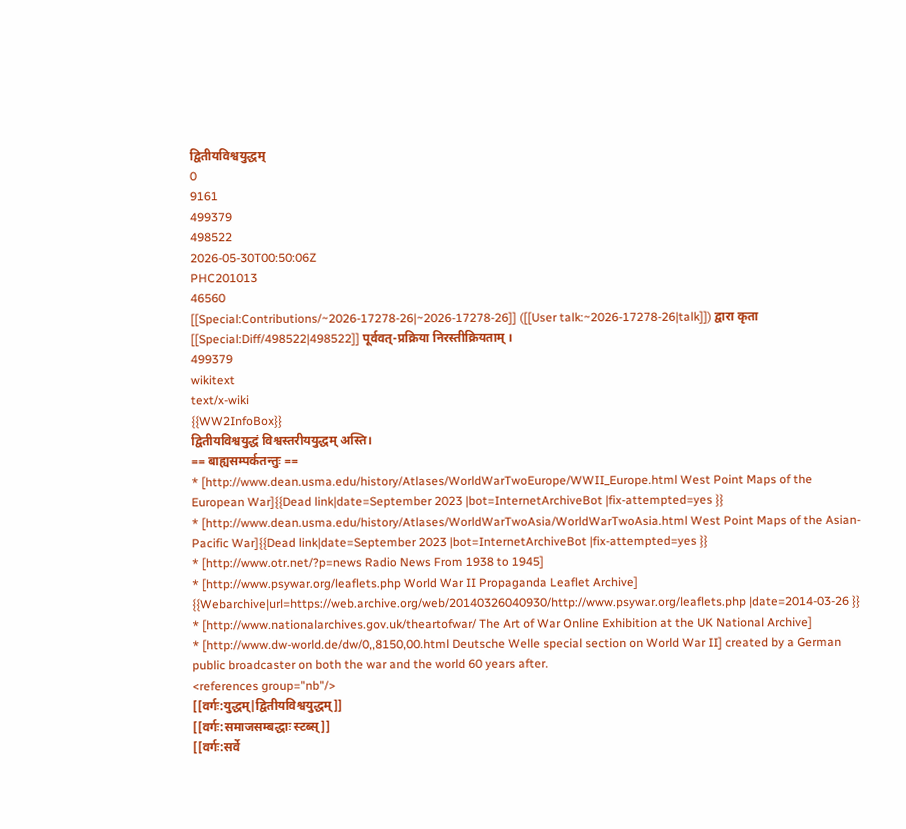द्वितीयविश्वयुद्धम्
0
9161
499379
498522
2026-05-30T00:50:06Z
PHC201013
46560
[[Special:Contributions/~2026-17278-26|~2026-17278-26]] ([[User talk:~2026-17278-26|talk]]) द्वारा कृता [[Special:Diff/498522|498522]] पूर्ववत्-प्रक्रिया निरस्तीक्रियताम् ।
499379
wikitext
text/x-wiki
{{WW2InfoBox}}
द्वितीयविश्वयुद्धं विश्वस्तरीययुद्धम् अस्ति।
== बाह्यसम्पर्कतन्तुः ==
* [http://www.dean.usma.edu/history/Atlases/WorldWarTwoEurope/WWII_Europe.html West Point Maps of the European War]{{Dead link|date=September 2023 |bot=InternetArchiveBot |fix-attempted=yes }}
* [http://www.dean.usma.edu/history/Atlases/WorldWarTwoAsia/WorldWarTwoAsia.html West Point Maps of the Asian-Pacific War]{{Dead link|date=September 2023 |bot=InternetArchiveBot |fix-attempted=yes }}
* [http://www.otr.net/?p=news Radio News From 1938 to 1945]
* [http://www.psywar.org/leaflets.php World War II Propaganda Leaflet Archive] {{Webarchive|url=https://web.archive.org/web/20140326040930/http://www.psywar.org/leaflets.php |date=2014-03-26 }}
* [http://www.nationalarchives.gov.uk/theartofwar/ The Art of War Online Exhibition at the UK National Archive]
* [http://www.dw-world.de/dw/0,,8150,00.html Deutsche Welle special section on World War II] created by a German public broadcaster on both the war and the world 60 years after.
<references group="nb"/>
[[वर्गः:युद्धम्|द्वितीयविश्वयुद्धम्]]
[[वर्गः:समाजसम्बद्धाः स्टब्स्]]
[[वर्गः:सर्वे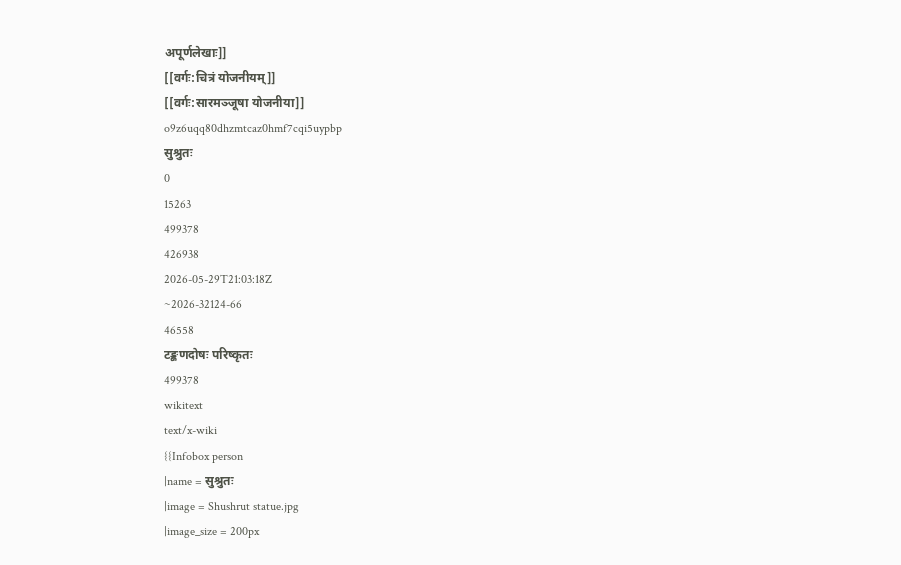अपूर्णलेखाः]]
[[वर्गः:चित्रं योजनीयम्]]
[[वर्गः:सारमञ्जूषा योजनीया]]
o9z6uqq80dhzmtcaz0hmf7cqi5uypbp
सुश्रुतः
0
15263
499378
426938
2026-05-29T21:03:18Z
~2026-32124-66
46558
टङ्कणदोषः परिष्कृतः
499378
wikitext
text/x-wiki
{{Infobox person
|name = सुश्रुतः
|image = Shushrut statue.jpg
|image_size = 200px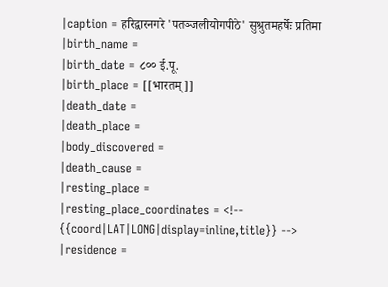|caption = हरिद्वारनगरे 'पतञ्जलीयोगपीठे' सुश्रुतमहर्षेः प्रतिमा
|birth_name =
|birth_date = ८०० ई.पू.
|birth_place = [[भारतम्]]
|death_date =
|death_place =
|body_discovered =
|death_cause =
|resting_place =
|resting_place_coordinates = <!-- {{coord|LAT|LONG|display=inline,title}} -->
|residence =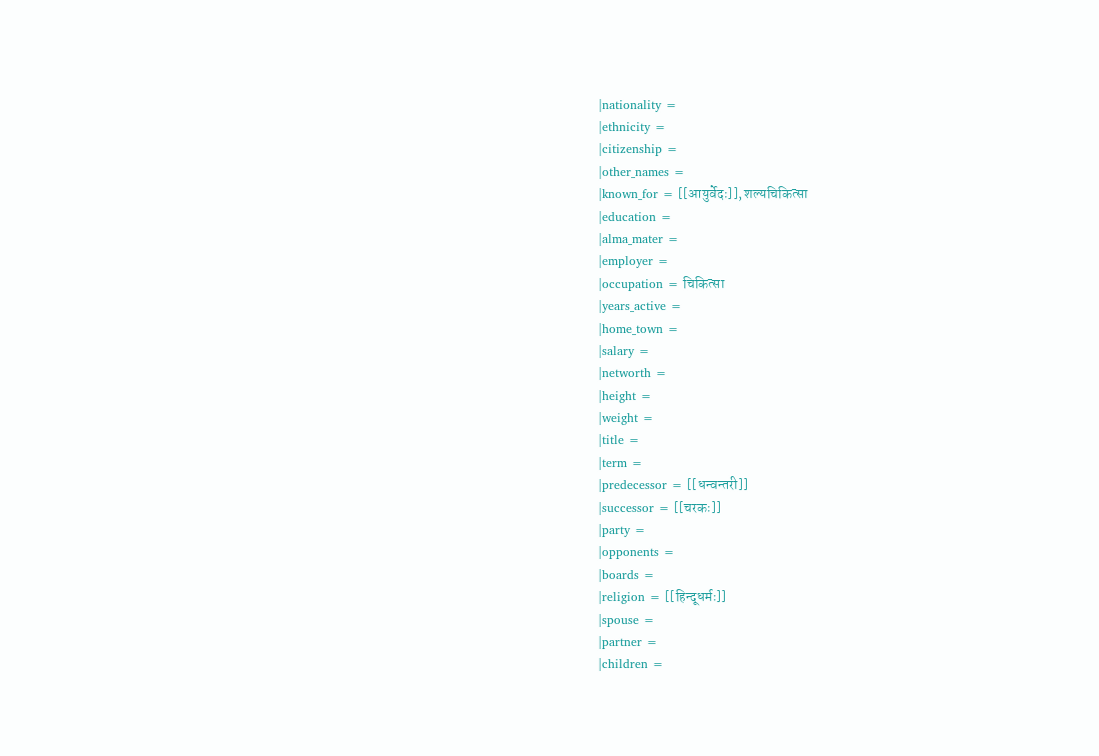|nationality =
|ethnicity =
|citizenship =
|other_names =
|known_for = [[आयुर्वेदः]], शल्यचिकित्सा
|education =
|alma_mater =
|employer =
|occupation = चिकित्सा
|years_active =
|home_town =
|salary =
|networth =
|height =
|weight =
|title =
|term =
|predecessor = [[धन्वन्तरी]]
|successor = [[चरकः]]
|party =
|opponents =
|boards =
|religion = [[हिन्दूधर्मः]]
|spouse =
|partner =
|children =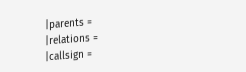|parents =
|relations =
|callsign =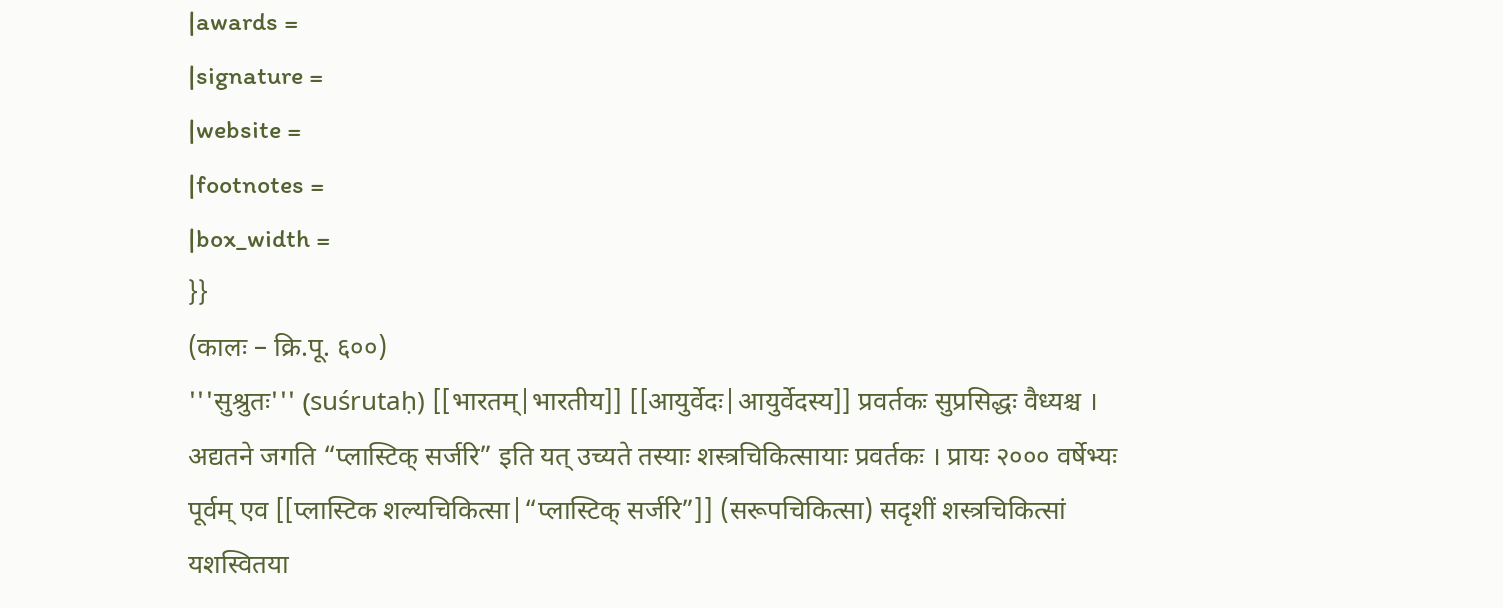|awards =
|signature =
|website =
|footnotes =
|box_width =
}}
(कालः – क्रि.पू. ६००)
'''सुश्रुतः''' (suśrutaḥ) [[भारतम्|भारतीय]] [[आयुर्वेदः|आयुर्वेदस्य]] प्रवर्तकः सुप्रसिद्धः वैध्यश्च । अद्यतने जगति “प्लास्टिक् सर्जरि” इति यत् उच्यते तस्याः शस्त्रचिकित्सायाः प्रवर्तकः । प्रायः २००० वर्षेभ्यः पूर्वम् एव [[प्लास्टिक शल्यचिकित्सा|“प्लास्टिक् सर्जरि”]] (सरूपचिकित्सा) सदृशीं शस्त्रचिकित्सां यशस्वितया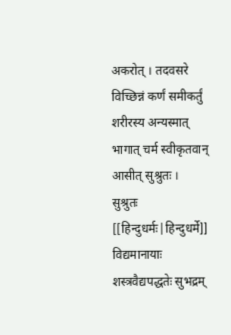अकरोत् । तदवसरे विच्छिन्नं कर्णं समीकर्तुं शरीरस्य अन्यस्मात् भागात् चर्म स्वीकृतवान् आसीत् सुश्रुतः ।
सुश्रुतः [[हिन्दुधर्मः|हिन्दुधर्मे]] विद्यमानायाः शस्त्रवैद्यपद्धतेः सुभद्रम्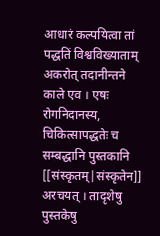आधारं कल्पयित्वा तां पद्धतिं विश्वविख्याताम् अकरोत् तदानीन्तने काले एव । एषः रोगनिदानस्य, चिकित्सापद्धतेः च सम्बद्धानि पुस्तकानि [[संस्कृतम्|संस्कृतेन]] अरचयत् । तादृशेषु पुस्तकेषु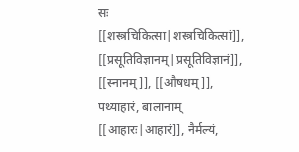सः [[शस्त्रचिकित्सा|शस्त्रचिकित्सां]], [[प्रसूतिविज्ञानम्|प्रसूतिविज्ञानं]], [[स्नानम्]], [[औषधम्]], पथ्याहारं, बालानाम् [[आहारः|आहारं]], नैर्मल्यं,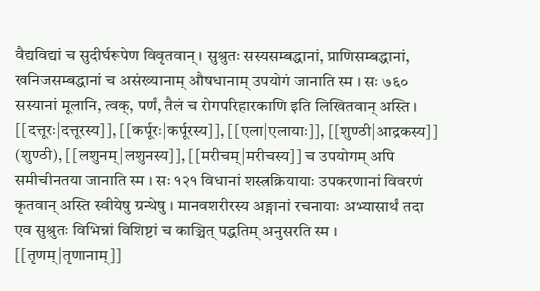वैद्यविद्यां च सुदीर्घरूपेण विवृतवान् । सुश्रुतः सस्यसम्बद्धानां, प्राणिसम्बद्धानां, खनिजसम्बद्धानां च असंख्यानाम् औषधानाम् उपयोगं जानाति स्म । सः ७६० सस्यानां मूलानि, त्वक्, पर्णं, तैलं च रोगपरिहारकाणि इति लिखितवान् अस्ति । [[दत्तूरः|दत्तूरस्य]], [[कर्पूरः|कर्पूरस्य]], [[एला|एलायाः]], [[शुण्ठी|आद्रकस्य]] (शुण्ठी), [[लशुनम्|लशुनस्य]], [[मरीचम्|मरीचस्य]] च उपयोगम् अपि समीचीनतया जानाति स्म । सः १२१ विधानां शस्त्रक्रियायाः उपकरणानां विवरणं कृतवान् अस्ति स्वीयेषु ग्रन्थेषु । मानवशरीरस्य अङ्गानां रचनायाः अभ्यासार्थं तदा एव सुश्रुतः विभिन्नां विशिष्टां च काञ्चित् पद्धतिम् अनुसरति स्म । [[तृणम्|तृणानाम्]]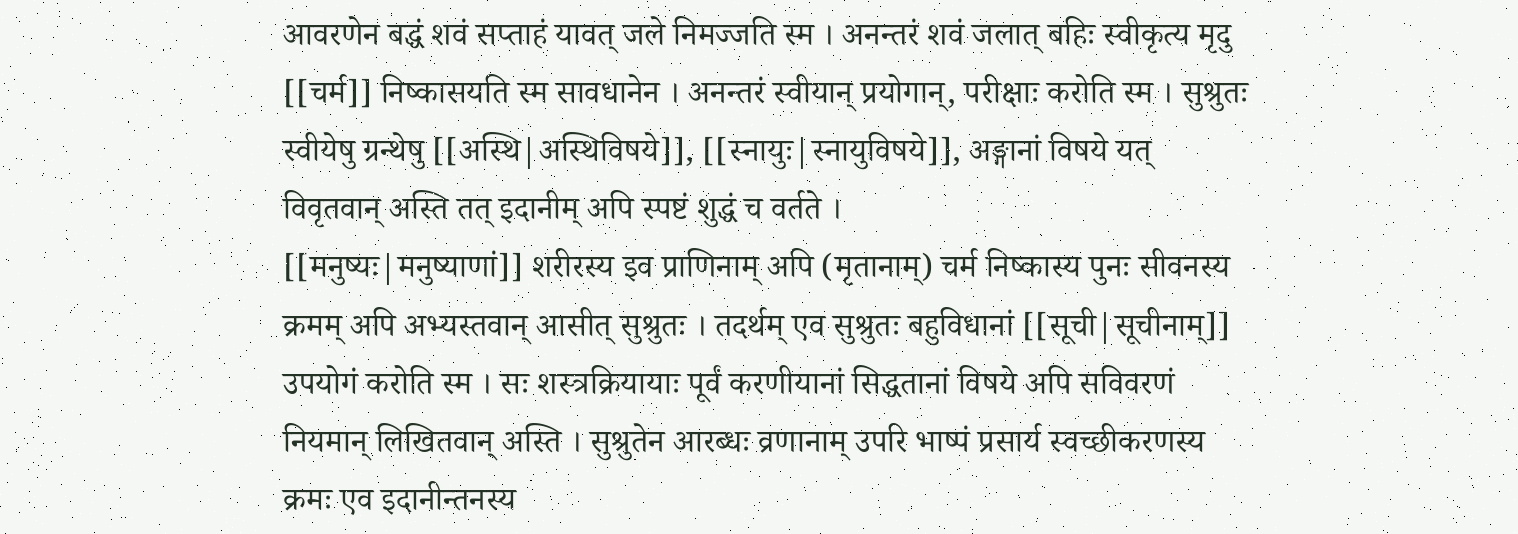आवरणेन बद्धं शवं सप्ताहं यावत् जले निमज्जति स्म । अनन्तरं शवं जलात् बहिः स्वीकृत्य मृदु [[चर्म]] निष्कासयति स्म सावधानेन । अनन्तरं स्वीयान् प्रयोगान्, परीक्षाः करोति स्म । सुश्रुतः स्वीयेषु ग्रन्थेषु [[अस्थि|अस्थिविषये]], [[स्नायुः|स्नायुविषये]], अङ्गानां विषये यत् विवृतवान् अस्ति तत् इदानीम् अपि स्पष्टं शुद्धं च वर्तते ।
[[मनुष्यः|मनुष्याणां]] शरीरस्य इव प्राणिनाम् अपि (मृतानाम्) चर्म निष्कास्य पुनः सीवनस्य क्रमम् अपि अभ्यस्तवान् आसीत् सुश्रुतः । तदर्थम् एव सुश्रुतः बहुविधानां [[सूची|सूचीनाम्]] उपयोगं करोति स्म । सः शस्त्रक्रियायाः पूर्वं करणीयानां सिद्धतानां विषये अपि सविवरणं नियमान् लिखितवान् अस्ति । सुश्रुतेन आरब्धः व्रणानाम् उपरि भाष्पं प्रसार्य स्वच्छीकरणस्य क्रमः एव इदानीन्तनस्य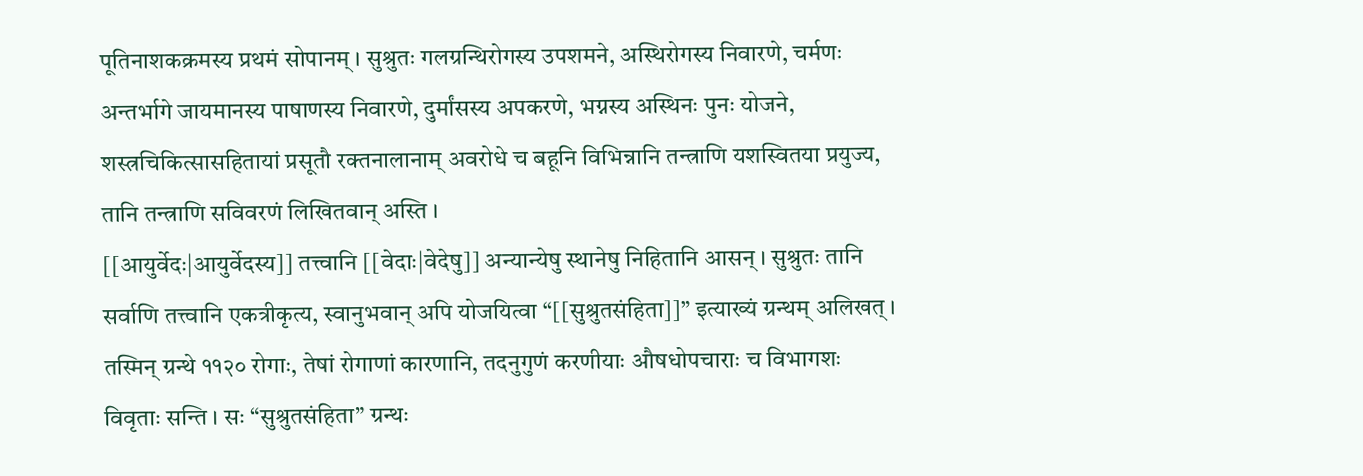पूतिनाशकक्रमस्य प्रथमं सोपानम् । सुश्रुतः गलग्रन्थिरोगस्य उपशमने, अस्थिरोगस्य निवारणे, चर्मणः अन्तर्भागे जायमानस्य पाषाणस्य निवारणे, दुर्मांसस्य अपकरणे, भग्नस्य अस्थिनः पुनः योजने, शस्त्रचिकित्सासहितायां प्रसूतौ रक्तनालानाम् अवरोधे च बहूनि विभिन्नानि तन्त्राणि यशस्वितया प्रयुज्य, तानि तन्त्राणि सविवरणं लिखितवान् अस्ति ।
[[आयुर्वेदः|आयुर्वेदस्य]] तत्त्वानि [[वेदाः|वेदेषु]] अन्यान्येषु स्थानेषु निहितानि आसन् । सुश्रुतः तानि सर्वाणि तत्त्वानि एकत्रीकृत्य, स्वानुभवान् अपि योजयित्वा “[[सुश्रुतसंहिता]]” इत्याख्यं ग्रन्थम् अलिखत् । तस्मिन् ग्रन्थे ११२० रोगाः, तेषां रोगाणां कारणानि, तदनुगुणं करणीयाः औषधोपचाराः च विभागशः विवृताः सन्ति । सः “सुश्रुतसंहिता” ग्रन्थः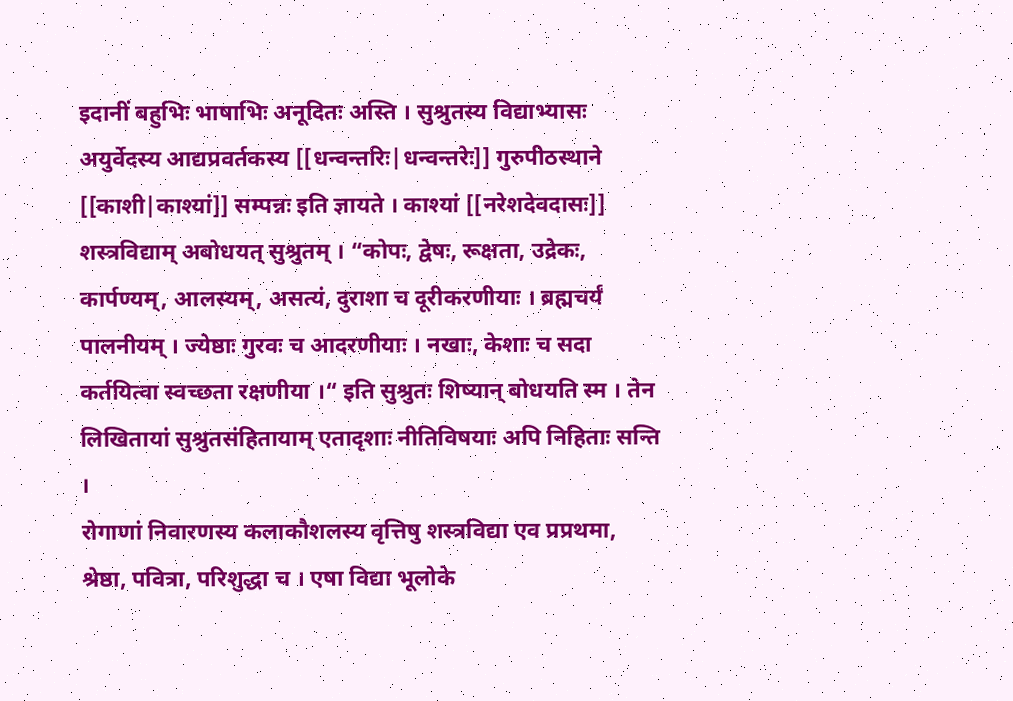इदानीं बहुभिः भाषाभिः अनूदितः अस्ति । सुश्रुतस्य विद्याभ्यासः अयुर्वेदस्य आद्यप्रवर्तकस्य [[धन्वन्तरिः|धन्वन्तरेः]] गुरुपीठस्थाने [[काशी|काश्यां]] सम्पन्नः इति ज्ञायते । काश्यां [[नरेशदेवदासः]] शस्त्रविद्याम् अबोधयत् सुश्रुतम् । “कोपः, द्वेषः, रूक्षता, उद्रेकः, कार्पण्यम्, आलस्यम्, असत्यं, दुराशा च दूरीकरणीयाः । ब्रह्मचर्यं पालनीयम् । ज्येष्ठाः गुरवः च आदरणीयाः । नखाः, केशाः च सदा कर्तयित्वा स्वच्छता रक्षणीया ।“ इति सुश्रुतः शिष्यान् बोधयति स्म । तेन लिखितायां सुश्रुतसंहितायाम् एतादृशाः नीतिविषयाः अपि निहिताः सन्ति ।
रोगाणां निवारणस्य कलाकौशलस्य वृत्तिषु शस्त्रविद्या एव प्रप्रथमा, श्रेष्ठा, पवित्रा, परिशुद्धा च । एषा विद्या भूलोके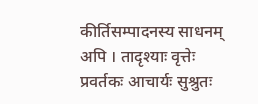कीर्तिसम्पादनस्य साधनम् अपि । तादृश्याः वृत्तेः प्रवर्तकः आचार्यः सुश्रुतः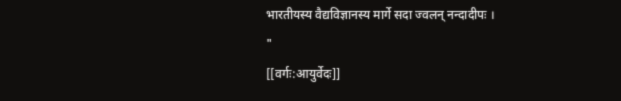भारतीयस्य वैद्यविज्ञानस्य मार्गे सदा ज्वलन् नन्दादीपः ।
"
[[वर्गः:आयुर्वेदः]]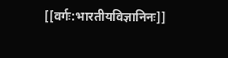[[वर्गः:भारतीयविज्ञानिनः]]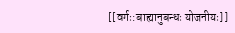[[वर्गः:बाह्यानुबन्धः योजनीयः]]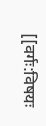[[वर्गः:विषयः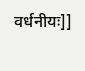वर्धनीयः]]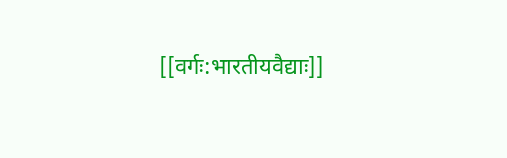[[वर्गः:भारतीयवैद्याः]]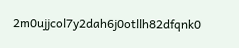2m0ujjcol7y2dah6j0otllh82dfqnk0